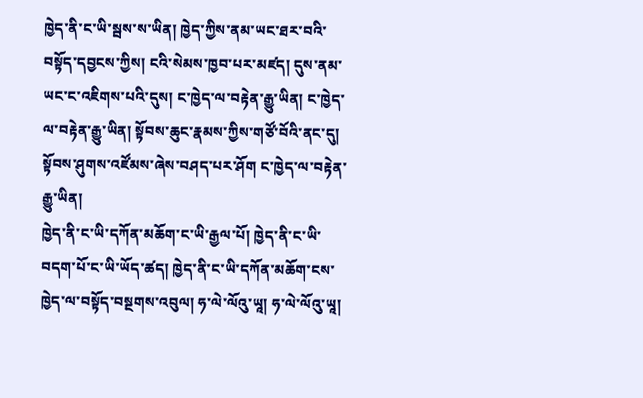ཁྱེད་ནི་ང་ཡི་སྦས་ས་ཡིན། ཁྱེད་ཀྱིས་ནམ་ཡང་ཐར་བའི་བསྟོད་དབྱངས་ཀྱིས། ངའི་སེམས་ཁྱབ་པར་མཛད། དུས་ནམ་ཡང་ང་འཇིགས་པའི་དུས། ང་ཁྱེད་ལ་བརྟེན་རྒྱུ་ཡིན། ང་ཁྱེད་ལ་བརྟེན་རྒྱུ་ཡིན། སྟོབས་ཆུང་རྣམས་ཀྱིས་གཙོ་བོའི་ནང་དུ། སྟོབས་ཤུགས་འཛོམས་ཞེས་བཤད་པར་ཤོག ང་ཁྱེད་ལ་བརྟེན་རྒྱུ་ཡིན།
ཁྱེད་ནི་ང་ཡི་དཀོན་མཆོག་ང་ཡི་རྒྱལ་པོ། ཁྱེད་ནི་ང་ཡི་བདག་པོ་ང་ཡི་ཡོད་ཚད། ཁྱེད་ནི་ང་ཡི་དཀོན་མཆོག་ངས་ཁྱེད་ལ་བསྟོད་བསྔགས་འབུལ། ཧ་ལེ་ལོའུ་ཡཱ། ཧ་ལེ་ལོའུ་ཡཱ།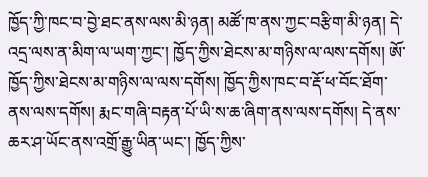ཁྱོད་ཀྱི་ཁང་བ་བྱེ་ཐང་ནས་ལས་མི་ཉན། མཚོ་ཁ་ནས་ཀྱང་བརྩིག་མི་ཉན། དེ་འདྲ་ལས་ན་མིག་ལ་ཡག་ཀྱང་། ཁྱོད་ཀྱིས་ཐེངས་མ་གཉིས་ལ་ལས་དགོས། ཨོ་ཁྱོད་ཀྱིས་ཐེངས་མ་གཉིས་ལ་ལས་དགོས། ཁྱོད་ཀྱིས་ཁང་བ་རྡོ་ཕ་བོང་ཐོག་ནས་ལས་དགོས། རྨང་གཞི་བརྟན་པོ་ཡི་ས་ཆ་ཞིག་ནས་ལས་དགོས། དེ་ནས་ཆར་ཤ་ཡོང་ནས་འགྲོ་རྒྱུ་ཡིན་ཡང་། ཁྱོད་ཀྱིས་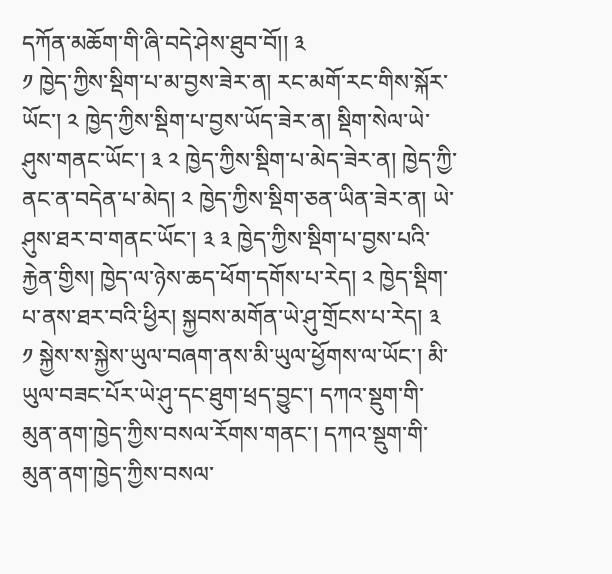དཀོན་མཆོག་གི་ཞི་བདེ་ཤེས་ཐུབ་བོ།། ༣
༡ ཁྱེད་ཀྱིས་སྡིག་པ་མ་བྱས་ཟེར་ན། རང་མགོ་རང་གིས་སྐོར་ཡོང་། ༢ ཁྱེད་ཀྱིས་སྡིག་པ་བྱས་ཡོད་ཟེར་ན། སྡིག་སེལ་ཡེ་ཤུས་གནང་ཡོང་། ༣ ༢ ཁྱེད་ཀྱིས་སྡིག་པ་མེད་ཟེར་ན། ཁྱེད་ཀྱི་ནང་ན་བདེན་པ་མེད། ༢ ཁྱེད་ཀྱིས་སྡིག་ཅན་ཡིན་ཟེར་ན། ཡེ་ཤུས་ཐར་བ་གནང་ཡོང་། ༣ ༣ ཁྱེད་ཀྱིས་སྡིག་པ་བྱས་པའི་རྐྱེན་གྱིས། ཁྱེད་ལ་ཉེས་ཆད་ཕོག་དགོས་པ་རེད། ༢ ཁྱེད་སྡིག་པ་ནས་ཐར་བའི་ཕྱིར། སྐྱབས་མགོན་ཡེ་ཤུ་གྲོངས་པ་རེད། ༣
༡ སྐྱེས་ས་སྐྱེས་ཡུལ་བཞག་ནས་མི་ཡུལ་ཕྱོགས་ལ་ཡོང་། མི་ཡུལ་བཟང་པོར་ཡེ་ཤུ་དང་ཐུག་ཕྲད་བྱུང་། དཀའ་སྡུག་གི་མུན་ནག་ཁྱེད་ཀྱིས་བསལ་རོགས་གནང་། དཀའ་སྡུག་གི་མུན་ནག་ཁྱེད་ཀྱིས་བསལ་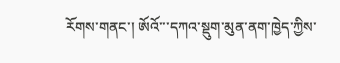རོགས་གནང་། ཨོའོ་་་དཀའ་སྡུག་མུན་ནག་ཁྱེད་ཀྱིས་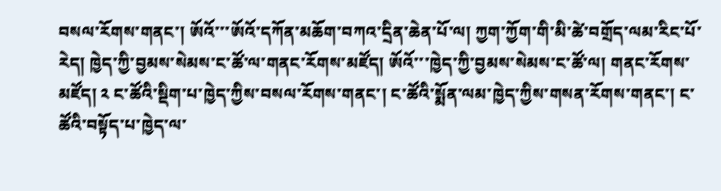བསལ་རོགས་གནང་། ཨོའོ་་་ཨོའོ་དཀོན་མཆོག་བཀའ་དྲིན་ཆེན་པོ་ལ། ཀྱག་ཀྱོག་གི་མི་ཚེ་བགྲོད་ལམ་རིང་པོ་རེད། ཁྱེད་ཀྱི་བྱམས་སེམས་ང་ཚོ་ལ་གནང་རོགས་མཛོད། ཨོའོ་་་ཁྱེད་ཀྱི་བྱམས་སེམས་ང་ཚོ་ལ། གནང་རོགས་མཛོད། ༢ ང་ཚོའི་སྡིག་པ་ཁྱེད་ཀྱིས་བསལ་རོགས་གནང་། ང་ཚོའི་སྨོན་ལམ་ཁྱེད་ཀྱིས་གསན་རོགས་གནང་། ང་ཚོའི་བསྟོད་པ་ཁྱེད་ལ་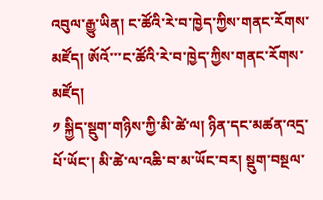འབུལ་རྒྱུ་ཡིན། ང་ཚོའི་རེ་བ་ཁྱེད་ཀྱིས་གནང་རོགས་མཛོད། ཨོའོ་་་ང་ཚོའི་རེ་བ་ཁྱེད་ཀྱིས་གནང་རོགས་མཛོད།
༡ སྐྱིད་སྡུག་གཉིས་ཀྱི་མི་ཚེ་ལ། ཉིན་དང་མཚན་འདྲ་པོ་ཡོང་། མི་ཚེ་ལ་འཆི་བ་མ་ཡོང་བར། སྡུག་བསྔལ་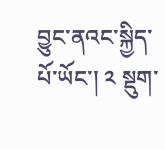བྱུང་ནའང་སྐྱིད་པོ་ཡོང་། ༢ སྡུག་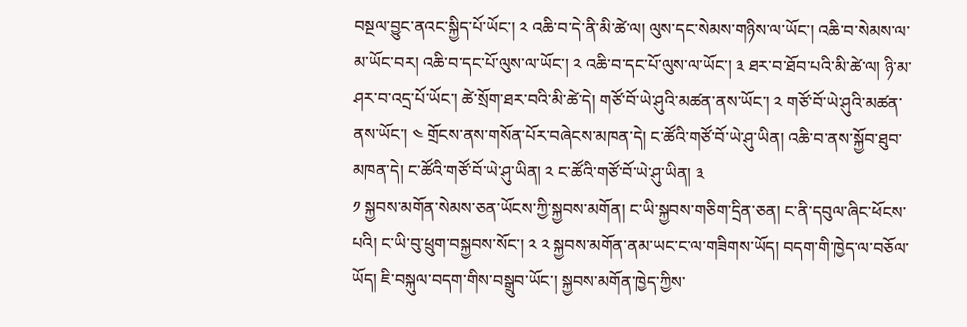བསྔལ་བྱུང་ནའང་སྐྱིད་པོ་ཡོང་། ༢ འཆི་བ་དེ་ནི་མི་ཚེ་ལ། ལུས་དང་སེམས་གཉིས་ལ་ཡོང་། འཆི་བ་སེམས་ལ་མ་ཡོང་བར། འཆི་བ་དང་པོ་ལུས་ལ་ཡོང་། ༢ འཆི་བ་དང་པོ་ལུས་ལ་ཡོང་། ༣ ཐར་བ་ཐོབ་པའི་མི་ཚེ་ལ། ཉི་མ་ཤར་བ་འདྲ་པོ་ཡོང་། ཚེ་སྲོག་ཐར་བའི་མི་ཚེ་དེ། གཙོ་བོ་ཡེ་ཤུའི་མཚན་ནས་ཡོང་། ༢ གཙོ་བོ་ཡེ་ཤུའི་མཚན་ནས་ཡོང་། ༤ གྲོངས་ནས་གསོན་པོར་བཞེངས་མཁན་དེ། ང་ཚོའི་གཙོ་བོ་ཡེ་ཤུ་ཡིན། འཆི་བ་ནས་སྐྱོབ་ཐུབ་མཁན་དེ། ང་ཚོའི་གཙོ་བོ་ཡེ་ཤུ་ཡིན། ༢ ང་ཚོའི་གཙོ་བོ་ཡེ་ཤུ་ཡིན། ༣
༡ སྐྱབས་མགོན་སེམས་ཅན་ཡོངས་ཀྱི་སྐྱབས་མགོན། ང་ཡི་སྐྱབས་གཅིག་དྲིན་ཅན། ང་ནི་དབུལ་ཞིང་ཕོངས་པའི། ང་ཡི་བུ་ཕྲུག་བསྐྱབས་སོང་། ༢ ༢ སྐྱབས་མགོན་ནམ་ཡང་ང་ལ་གཟིགས་ཡོད། བདག་གི་ཁྱེད་ལ་བཅོལ་ཡོད། ཇི་བསྐུལ་བདག་གིས་བསྒྲུབ་ཡོང་། སྐྱབས་མགོན་ཁྱེད་ཀྱིས་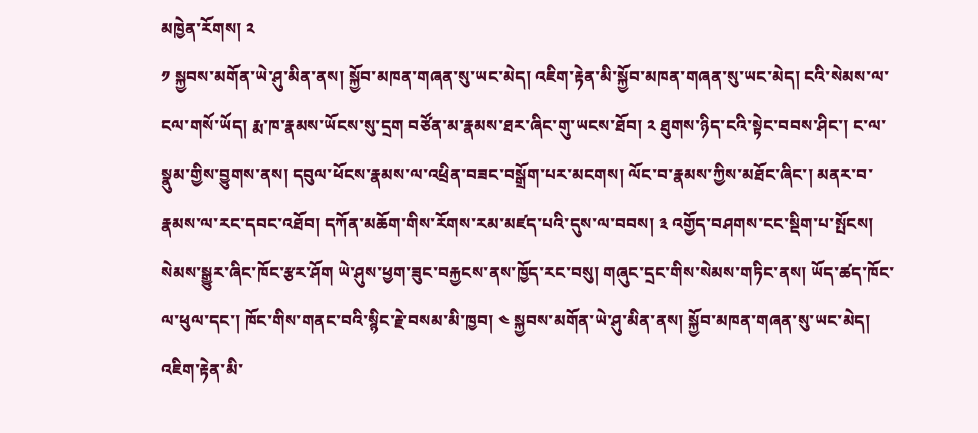མཁྱེན་རོགས། ༢
༡ སྐྱབས་མགོན་ཡེ་ཤུ་མིན་ནས། སྐྱོབ་མཁན་གཞན་སུ་ཡང་མེད། འཇིག་རྟེན་མི་སྐྱོབ་མཁན་གཞན་སུ་ཡང་མེད། ངའི་སེམས་ལ་ངལ་གསོ་ཡོད། རྨ་ཁ་རྣམས་ཡོངས་སུ་དྲག བཙོན་མ་རྣམས་ཐར་ཞིང་གུ་ཡངས་ཐོབ། ༢ ཐུགས་ཉིད་ངའི་སྟེང་བབས་ཤིང་། ང་ལ་སྣུམ་གྱིས་བྱུགས་ནས། དབུལ་ཕོངས་རྣམས་ལ་འཕྲིན་བཟང་བསྒྲོག་པར་མངགས། ལོང་བ་རྣམས་ཀྱིས་མཐོང་ཞིང་། མནར་བ་རྣམས་ལ་རང་དབང་འཐོབ། དཀོན་མཆོག་གིས་རོགས་རམ་མཛད་པའི་དུས་ལ་བབས། ༣ འགྱོད་བཤགས་ངང་སྡིག་པ་སྤོངས། སེམས་སྒྱུར་ཞིང་ཁོང་རྩར་ཤོག ཡེ་ཤུས་ཕྱག་ཟུང་བརྐྱངས་ནས་ཁྱོད་རང་བསུ། གཞུང་དྲང་གིས་སེམས་གཏིང་ནས། ཡོད་ཚད་ཁོང་ལ་ཕུལ་དང་། ཁོང་གིས་གནང་བའི་སྙིང་རྗེ་བསམ་མི་ཁྱབ། ༤ སྐྱབས་མགོན་ཡེ་ཤུ་མིན་ནས། སྐྱོབ་མཁན་གཞན་སུ་ཡང་མེད། འཇིག་རྟེན་མི་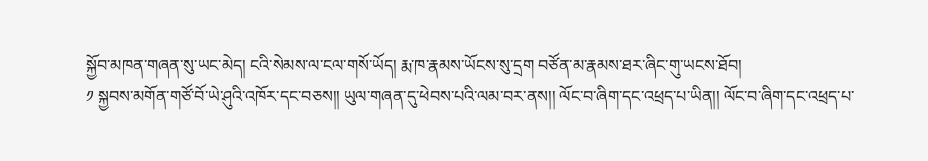སྐྱོབ་མཁན་གཞན་སུ་ཡང་མེད། ངའི་སེམས་ལ་ངལ་གསོ་ཡོད། རྨ་ཁ་རྣམས་ཡོངས་སུ་དྲག བཙོན་མ་རྣམས་ཐར་ཞིང་གུ་ཡངས་ཐོབ།
༡ སྐྱབས་མགོན་གཙོ་བོ་ཡེ་ཤུའི་འཁོར་དང་བཅས།། ཡུལ་གཞན་དུ་ཕེབས་པའི་ལམ་བར་ནས།། ལོང་བ་ཞིག་དང་འཕྲད་པ་ཡིན།། ལོང་བ་ཞིག་དང་འཕྲད་པ་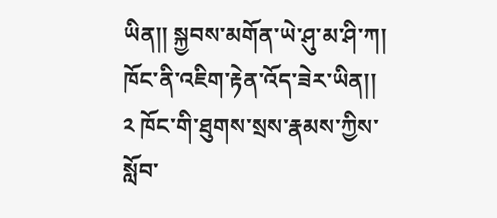ཡིན།། སྐྱབས་མགོན་ཡེ་ཤུ་མ་ཤི་ཀ། ཁོང་ནི་འཇིག་རྟེན་འོད་ཟེར་ཡིན།། ༢ ཁོང་གི་ཐུགས་སྲས་རྣམས་ཀྱིས་སློབ་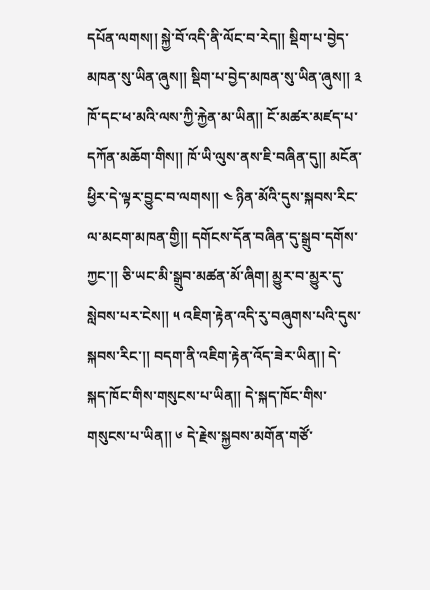དཔོན་ལགས།། སྐྱེ་བོ་འདི་ནི་ལོང་བ་རེད།། སྡིག་པ་བྱེད་མཁན་སུ་ཡིན་ཞུས།། སྡིག་པ་བྱེད་མཁན་སུ་ཡིན་ཞུས།། ༣ ཁོ་དང་ཕ་མའི་ལས་ཀྱི་རྐྱེན་མ་ཡིན།། ངོ་མཚར་མཛད་པ་དཀོན་མཆོག་གིས།། ཁོ་ཡི་ལུས་ནས་ཇི་བཞིན་དུ།། མངོན་ཕྱིར་དེ་ལྟར་བྱུང་བ་ལགས།། ༤ ཉིན་མོའི་དུས་སྐབས་རིང་ལ་མངག་མཁན་གྱི།། དགོངས་དོན་བཞིན་དུ་སྒྲུབ་དགོས་ཀྱང་།། ཅི་ཡང་མི་སྒྲུབ་མཚན་མོ་ཞིག། མྱུར་བ་མྱུར་དུ་སླེབས་པར་ངེས།། ༥ འཇིག་རྟེན་འདི་རུ་བཞུགས་པའི་དུས་སྐབས་རིང་།། བདག་ནི་འཇིག་རྟེན་འོད་ཟེར་ཡིན།། དེ་སྐད་ཁོང་གིས་གསུངས་པ་ཡིན།། དེ་སྐད་ཁོང་གིས་གསུངས་པ་ཡིན།། ༦ དེ་རྗེས་སྐྱབས་མགོན་གཙོ་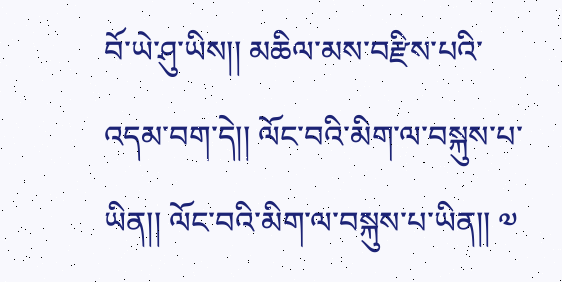བོ་ཡེ་ཤུ་ཡིས།། མཆིལ་མས་བརྫིས་པའི་འདམ་བག་དེ།། ལོང་བའི་མིག་ལ་བསྐུས་པ་ཡིན།། ལོང་བའི་མིག་ལ་བསྐུས་པ་ཡིན།། ༧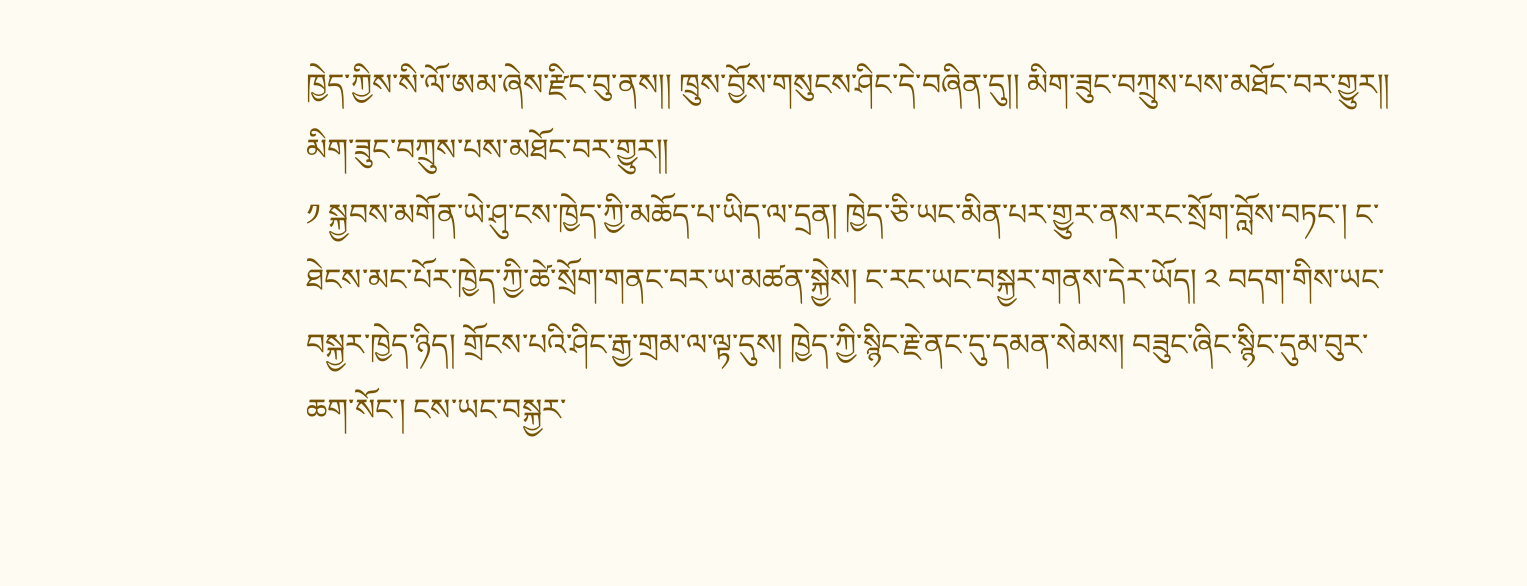ཁྱེད་ཀྱིས་སི་ལོ་ཨམ་ཞེས་རྫིང་བུ་ནས།། ཁྲུས་བྱོས་གསུངས་ཤིང་དེ་བཞིན་དུ།། མིག་ཟུང་བཀྲུས་པས་མཐོང་བར་གྱུར།། མིག་ཟུང་བཀྲུས་པས་མཐོང་བར་གྱུར།།
༡ སྐྱབས་མགོན་ཡེ་ཤུ་ངས་ཁྱེད་ཀྱི་མཆོད་པ་ཡིད་ལ་དྲན། ཁྱེད་ཅི་ཡང་མིན་པར་གྱུར་ནས་རང་སྲོག་བློས་བཏང་། ང་ཐེངས་མང་པོར་ཁྱེད་ཀྱི་ཚེ་སྲོག་གནང་བར་ཡ་མཚན་སྐྱེས། ང་རང་ཡང་བསྐྱར་གནས་དེར་ཡོད། ༢ བདག་གིས་ཡང་བསྐྱར་ཁྱེད་ཉིད། གྲོངས་པའི་ཤིང་རྒྱ་གྲམ་ལ་ལྟ་དུས། ཁྱེད་ཀྱི་སྙིང་རྗེ་ནང་དུ་དམན་སེམས། བཟུང་ཞིང་སྙིང་དུམ་བུར་ཆག་སོང་། ངས་ཡང་བསྐྱར་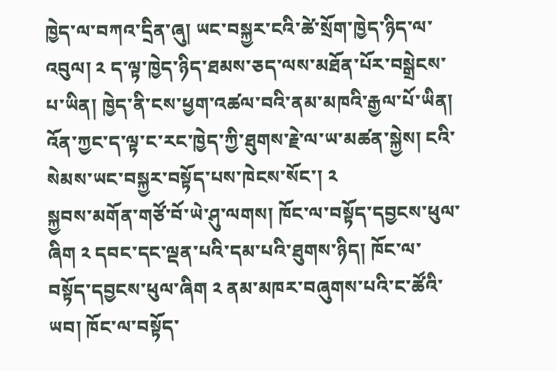ཁྱེད་ལ་བཀའ་དྲིན་ཞུ། ཡང་བསྐྱར་ངའི་ཚེ་སྲོག་ཁྱེད་ཉིད་ལ་འབུལ། ༢ ད་ལྟ་ཁྱེད་ཉིད་ཐམས་ཅད་ལས་མཐོན་པོར་བསྒྲེངས་པ་ཡིན། ཁྱེད་ནི་ངས་ཕྱག་འཚལ་བའི་ནམ་མཁའི་རྒྱལ་པོ་ཡིན། འོན་ཀྱང་ད་ལྟ་ང་རང་ཁྱེད་ཀྱི་ཐུགས་རྗེ་ལ་ཡ་མཚན་སྐྱེས། ངའི་སེམས་ཡང་བསྐྱར་བསྟོད་པས་ཁེངས་སོང་། ༢
སྐྱབས་མགོན་གཙོ་བོ་ཡེ་ཤུ་ལགས། ཁོང་ལ་བསྟོད་དབྱངས་ཕུལ་ཞིག ༢ དབང་དང་ལྡན་པའི་དམ་པའི་ཐུགས་ཉིད། ཁོང་ལ་བསྟོད་དབྱངས་ཕུལ་ཞིག ༢ ནམ་མཁར་བཞུགས་པའི་ང་ཚོའི་ཡབ། ཁོང་ལ་བསྟོད་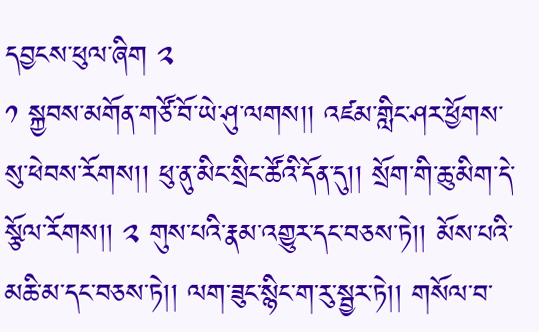དབྱངས་ཕུལ་ཞིག ༢
༡ སྐྱབས་མགོན་གཙོ་བོ་ཡེ་ཤུ་ལགས།། འཛམ་གླིང་ཤར་ཕྱོགས་སུ་ཕེབས་རོགས།། ཕུ་ནུ་མིང་སྲིང་ཚོའི་དོན་དུ།། སྲོག་གི་ཆུ་མིག་དེ་སྩོལ་རོགས།། ༢ གུས་པའི་རྣམ་འགྱུར་དང་བཅས་ཏེ།། མོས་པའི་མཆི་མ་དང་བཅས་ཏེ།། ལག་ཟུང་སྙིང་ག་རུ་སྦྱར་ཏེ།། གསོལ་བ་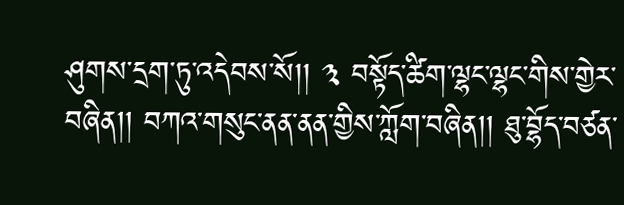ཤུགས་དྲག་ཏུ་འདེབས་སོ།། ༣ བསྟོད་ཚིག་ལྷང་ལྷང་གིས་གྱེར་བཞིན།། བཀའ་གསུང་ནན་ནན་གྱིས་ཀློག་བཞིན།། ཐུ་བྷོད་བཙན་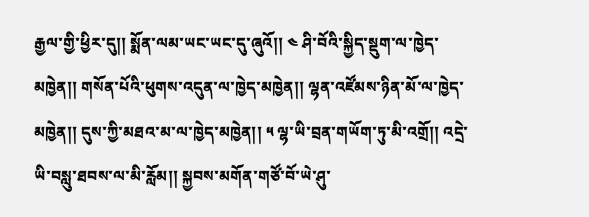རྒྱལ་གྱི་ཕྱིར་དུ།། སྨོན་ལམ་ཡང་ཡང་དུ་ཞུའོ།། ༤ ཤི་བོའི་སྐྱིད་སྡུག་ལ་ཁྱེད་མཁྱེན།། གསོན་པོའི་ཕུགས་འདུན་ལ་ཁྱེད་མཁྱེན།། ལྷན་འཛོམས་ཉིན་མོ་ལ་ཁྱེད་མཁྱེན།། དུས་ཀྱི་མཐའ་མ་ལ་ཁྱེད་མཁྱེན།། ༥ ལྷ་ཡི་བྲན་གཡོག་ཏུ་མི་འགྲོ།། འདྲེ་ཡི་བསླུ་ཐབས་ལ་མི་རློམ།། སྐྱབས་མགོན་གཙོ་བོ་ཡེ་ཤུ་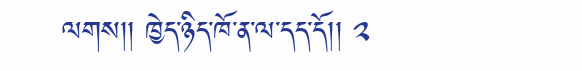ལགས།། ཁྱེད་ཉིད་ཁོ་ན་ལ་དད་དོ།། ༢